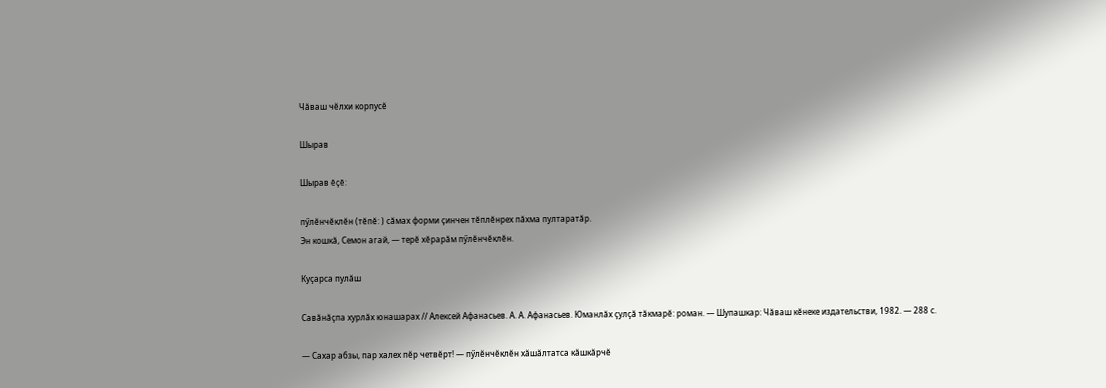Чӑваш чӗлхи корпусӗ

Шырав

Шырав ĕçĕ:

пӳлӗнчӗклӗн (тĕпĕ: ) сăмах форми çинчен тĕплĕнрех пăхма пултаратăр.
Эн кошкӑ, Семон агай, — терӗ хӗрарӑм пӳлӗнчӗклӗн.

Куҫарса пулӑш

Савӑнӑҫпа хурлӑх юнашарах // Алексей Афанасьев. А. А. Афанасьев. Юманлӑх ҫулҫӑ тӑкмарӗ: роман. — Шупашкар: Чӑваш кӗнеке издательстви, 1982. — 288 с.

— Сахар абзы, пар халех пӗр четвӗрт! — пӳлӗнчӗклӗн хӑшӑлтатса кӑшкӑрчӗ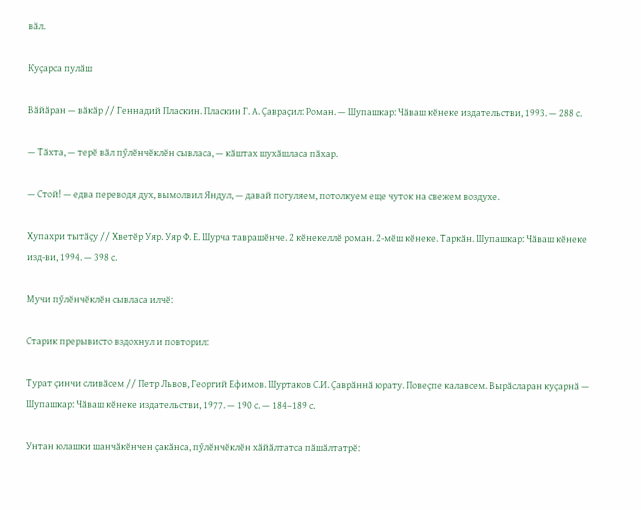вӑл.

Куҫарса пулӑш

Вӑйӑран — вӑкӑр // Геннадий Пласкин. Пласкин Г. А. Ҫавраҫил: Роман. — Шупашкар: Чӑваш кӗнеке издательстви, 1993. — 288 с.

— Тӑхта, — терӗ вӑл пӳлӗнчӗклӗн сывласа, — кӑштах шухӑшласа пӑхар.

— Стой! — едва переводя дух, вымолвил Яндул, — давай погуляем, потолкуем еще чуток на свежем воздухе.

Хупахри тытӑҫу // Хветӗр Уяр. Уяр Ф. Е. Шурча таврашӗнче. 2 кӗнекеллӗ роман. 2-мӗш кӗнеке. Таркӑн. Шупашкар: Чӑваш кӗнеке изд-ви, 1994. — 398 с.

Мучи пӳлӗнчӗклӗн сывласа илчӗ:

Старик прерывисто вздохнул и повторил:

Турат ҫинчи сливӑсем // Петр Львов, Георгий Ефимов. Шуртаков С.И. Ҫаврӑннӑ юрату. Повеҫпе калавсем. Вырӑсларан куҫарнӑ — Шупашкар: Чӑваш кӗнеке издательстви, 1977. — 190 с. — 184–189 с.

Унтан юлашки шанчӑкӗнчен ҫакӑнса, пӳлӗнчӗклӗн хӑйӑлтатса пӑшӑлтатрӗ: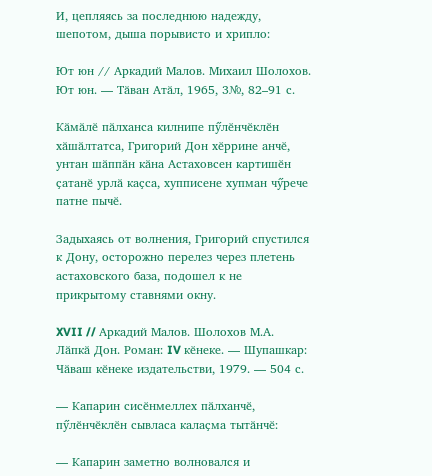И, цепляясь за последнюю надежду, шепотом, дыша порывисто и хрипло:

Ют юн // Аркадий Малов. Михаил Шолохов. Ют юн. — Тӑван Атӑл, 1965, 3№, 82–91 с.

Кӑмӑлӗ пӑлханса килнипе пӳлӗнчӗклӗн хӑшӑлтатса, Григорий Дон хӗррине анчӗ, унтан шӑппӑн кӑна Астаховсен картишӗн ҫатанӗ урлӑ каҫса, хупписене хупман чӳрече патне пычӗ.

Задыхаясь от волнения, Григорий спустился к Дону, осторожно перелез через плетень астаховского база, подошел к не прикрытому ставнями окну.

XVII // Аркадий Малов. Шолохов М.А. Лӑпкӑ Дон. Роман: IV кӗнеке. — Шупашкар: Чӑваш кӗнеке издательстви, 1979. — 504 с.

— Капарин сисӗнмеллех пӑлханчӗ, пӳлӗнчӗклӗн сывласа калаҫма тытӑнчӗ:

— Капарин заметно волновался и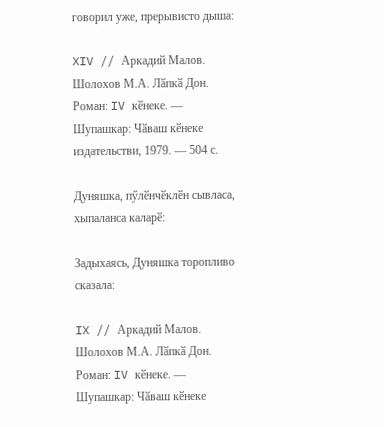говорил уже, прерывисто дыша:

XIV // Аркадий Малов. Шолохов М.А. Лӑпкӑ Дон. Роман: IV кӗнеке. — Шупашкар: Чӑваш кӗнеке издательстви, 1979. — 504 с.

Дуняшка, пӳлӗнчӗклӗн сывласа, хыпаланса каларӗ:

Задыхаясь, Дуняшка торопливо сказала:

IX // Аркадий Малов. Шолохов М.А. Лӑпкӑ Дон. Роман: IV кӗнеке. — Шупашкар: Чӑваш кӗнеке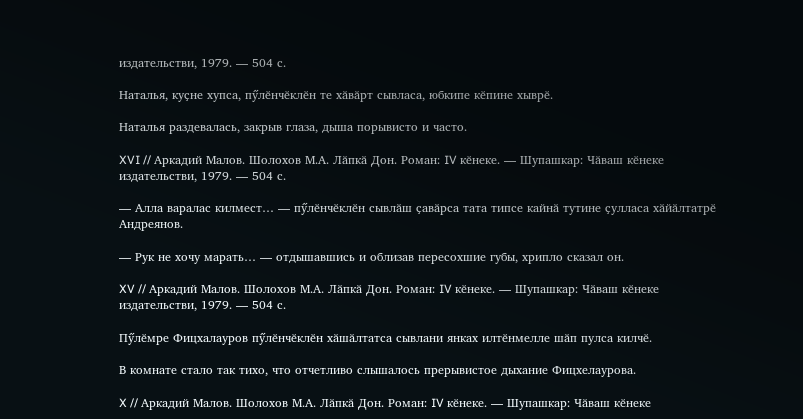издательстви, 1979. — 504 с.

Наталья, куҫне хупса, пӳлӗнчӗклӗн те хӑвӑрт сывласа, юбкипе кӗпине хыврӗ.

Наталья раздевалась, закрыв глаза, дыша порывисто и часто.

XVI // Аркадий Малов. Шолохов М.А. Лӑпкӑ Дон. Роман: IV кӗнеке. — Шупашкар: Чӑваш кӗнеке издательстви, 1979. — 504 с.

— Алла варалас килмест… — пӳлӗнчӗклӗн сывлӑш ҫавӑрса тата типсе кайнӑ тутине ҫулласа хӑйӑлтатрӗ Андреянов.

— Рук не хочу марать… — отдышавшись и облизав пересохшие губы, хрипло сказал он.

XV // Аркадий Малов. Шолохов М.А. Лӑпкӑ Дон. Роман: IV кӗнеке. — Шупашкар: Чӑваш кӗнеке издательстви, 1979. — 504 с.

Пӳлӗмре Фицхалауров пӳлӗнчӗклӗн хӑшӑлтатса сывлани янках илтӗнмелле шӑп пулса килчӗ.

В комнате стало так тихо, что отчетливо слышалось прерывистое дыхание Фицхелаурова.

X // Аркадий Малов. Шолохов М.А. Лӑпкӑ Дон. Роман: IV кӗнеке. — Шупашкар: Чӑваш кӗнеке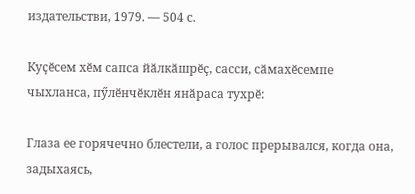издательстви, 1979. — 504 с.

Куҫӗсем хӗм сапса йӑлкӑшрӗҫ, сасси, сӑмахӗсемпе чыхланса, пӳлӗнчӗклӗн янӑраса тухрӗ:

Глаза ее горячечно блестели, а голос прерывался, когда она, задыхаясь,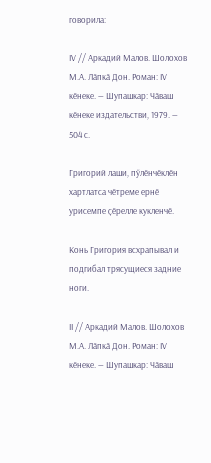говорила:

IV // Аркадий Малов. Шолохов М.А. Лӑпкӑ Дон. Роман: IV кӗнеке. — Шупашкар: Чӑваш кӗнеке издательстви, 1979. — 504 с.

Григорий лаши, пӳлӗнчӗклӗн хартлатса чӗтреме ернӗ урисемпе ҫӗрелле кукленчӗ.

Конь Григория всхрапывал и подгибал трясущиеся задние ноги.

II // Аркадий Малов. Шолохов М.А. Лӑпкӑ Дон. Роман: IV кӗнеке. — Шупашкар: Чӑваш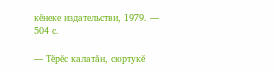кӗнеке издательстви, 1979. — 504 с.

— Тӗрӗс калатӑн, сюртукӗ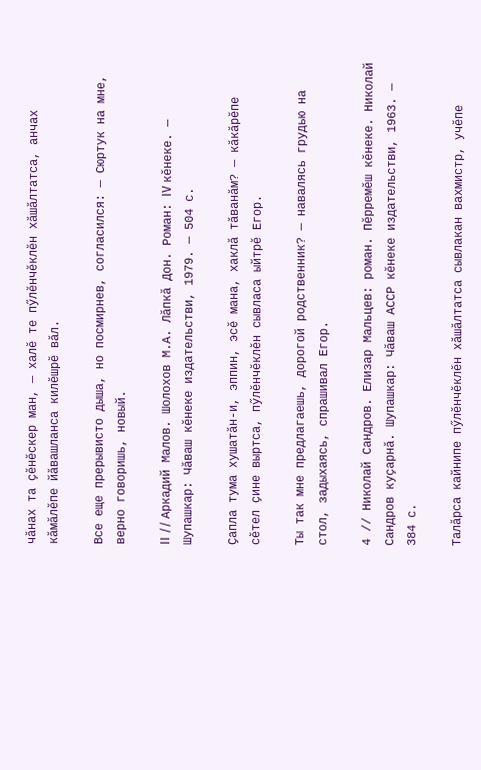чӑнах та ҫӗнӗскер ман, — халӗ те пӳлӗнчӗклӗн хӑшӑлтатса, анчах кӑмӑлӗпе йӑвашланса килӗшрӗ вӑл.

Все еще прерывисто дыша, но посмирнев, согласился: — Сюртук на мне, верно говоришь, новый.

II // Аркадий Малов. Шолохов М.А. Лӑпкӑ Дон. Роман: IV кӗнеке. — Шупашкар: Чӑваш кӗнеке издательстви, 1979. — 504 с.

Ҫапла тума хушатӑн-и, эппин, эсӗ мана, хаклӑ тӑванӑм? — кӑкӑрӗпе сӗтел ҫине выртса, пӳлӗнчӗклӗн сывласа ыйтрӗ Егор.

Ты так мне предлагаешь, дорогой родственник? — навалясь грудью на стол, задыхаясь, спрашивал Егор.

4 // Николай Сандров. Елизар Мальцев: роман. Пӗрремӗш кӗнеке. Николай Сандров куҫарнӑ. Шупашкар: Чӑваш АССР кӗнеке издательстви, 1963. — 384 с.

Талӑрса кайнипе пӳлӗнчӗклӗн хӑшӑлтатса сывлакан вахмистр, учӗпе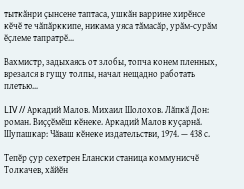тыткӑнри ҫынсене таптаса, ушкӑн варрине хирӗнсе кӗчӗ те чӑпӑрккипе, никама уяса тӑмасӑр, урӑм-сурӑм ӗҫлеме тапратрӗ…

Вахмистр, задыхаясь от злобы, топча конем пленных, врезался в гущу толпы, начал нещадно работать плетью…

LIV // Аркадий Малов. Михаил Шолохов. Лӑпкӑ Дон: роман. Виҫҫӗмӗш кӗнеке. Аркадий Малов куҫарнӑ. Шупашкар: Чӑваш кӗнеке издательстви, 1974. — 438 с.

Тепӗр ҫур сехетрен Елански станица коммунисчӗ Толкачев, хӑйӗн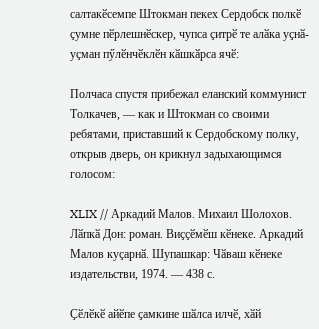салтакӗсемпе Штокман пекех Сердобск полкӗ ҫумне пӗрлешнӗскер, чупса ҫитрӗ те алӑка уҫнӑ-уҫман пӳлӗнчӗклӗн кӑшкӑрса ячӗ:

Полчаса спустя прибежал еланский коммунист Толкачев, — как и Штокман со своими ребятами, приставший к Сердобскому полку, открыв дверь, он крикнул задыхающимся голосом:

XLIX // Аркадий Малов. Михаил Шолохов. Лӑпкӑ Дон: роман. Виҫҫӗмӗш кӗнеке. Аркадий Малов куҫарнӑ. Шупашкар: Чӑваш кӗнеке издательстви, 1974. — 438 с.

Ҫӗлӗкӗ айӗпе ҫамкине шӑлса илчӗ, хӑй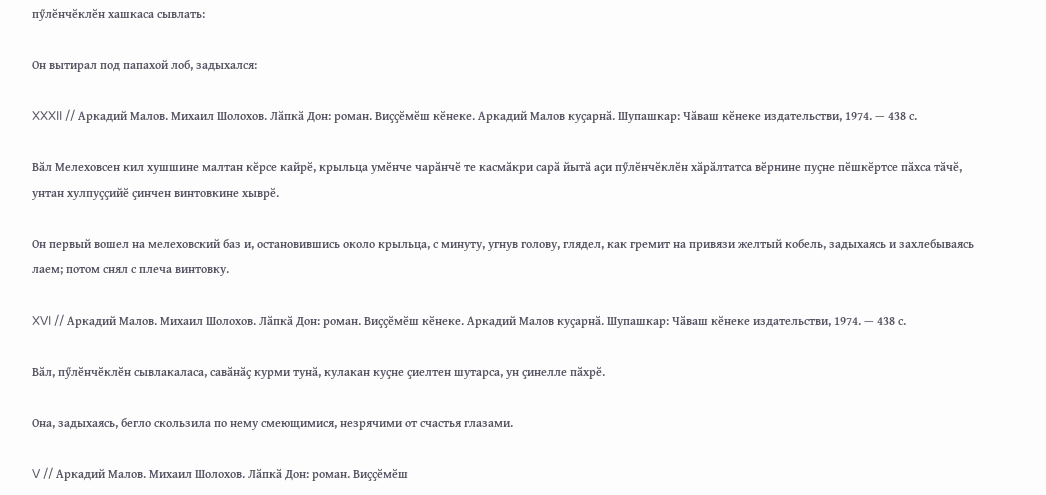пӳлӗнчӗклӗн хашкаса сывлать:

Он вытирал под папахой лоб, задыхался:

XXXII // Аркадий Малов. Михаил Шолохов. Лӑпкӑ Дон: роман. Виҫҫӗмӗш кӗнеке. Аркадий Малов куҫарнӑ. Шупашкар: Чӑваш кӗнеке издательстви, 1974. — 438 с.

Вӑл Мелеховсен кил хушшине малтан кӗрсе кайрӗ, крыльца умӗнче чарӑнчӗ те касмӑкри сарӑ йытӑ аҫи пӳлӗнчӗклӗн хӑрӑлтатса вӗрнине пуҫне пӗшкӗртсе пӑхса тӑчӗ, унтан хулпуҫҫийӗ ҫинчен винтовкине хыврӗ.

Он первый вошел на мелеховский баз и, остановившись около крыльца, с минуту, угнув голову, глядел, как гремит на привязи желтый кобель, задыхаясь и захлебываясь лаем; потом снял с плеча винтовку.

XVI // Аркадий Малов. Михаил Шолохов. Лӑпкӑ Дон: роман. Виҫҫӗмӗш кӗнеке. Аркадий Малов куҫарнӑ. Шупашкар: Чӑваш кӗнеке издательстви, 1974. — 438 с.

Вӑл, пӳлӗнчӗклӗн сывлакаласа, савӑнӑҫ курми тунӑ, кулакан куҫне ҫиелтен шутарса, ун ҫинелле пӑхрӗ.

Она, задыхаясь, бегло скользила по нему смеющимися, незрячими от счастья глазами.

V // Аркадий Малов. Михаил Шолохов. Лӑпкӑ Дон: роман. Виҫҫӗмӗш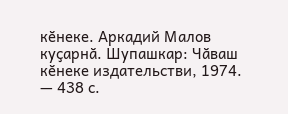кӗнеке. Аркадий Малов куҫарнӑ. Шупашкар: Чӑваш кӗнеке издательстви, 1974. — 438 с.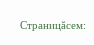Страницăсем: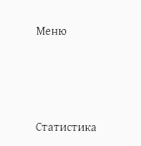Меню



Статистика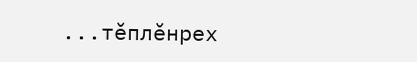...тĕплӗнрех